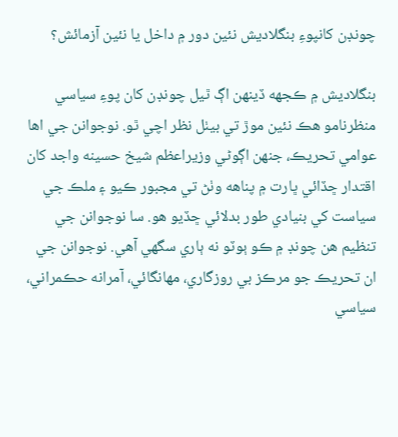چونڊن کانپوءِ بنگلاديش نئين دور ۾ داخل يا نئين آزمائش؟

بنگلاديش ۾ ڪجهه ڏينهن اڳ ٿيل چونڊن کان پوءِ سياسي منظرنامو هڪ نئين موڙ تي بيٺل نظر اچي ٿو. نوجوانن جي اها عوامي تحريڪ، جنهن اڳوڻي وزيراعظم شيخ حسينه واجد کان اقتدار ڇڏائي ڀارت ۾ پناهه وٺڻ تي مجبور ڪيو ۽ ملڪ جي سياست کي بنيادي طور بدلائي ڇڏيو هو. سا نوجوانن جي تنظيم هن چونڊ ۾ ڪو ٻوٽو نه ٻاري سگهي آهي. نوجوانن جي ان تحريڪ جو مرڪز بي روزگاري، مهانگائي، آمرانه حڪمراني، سياسي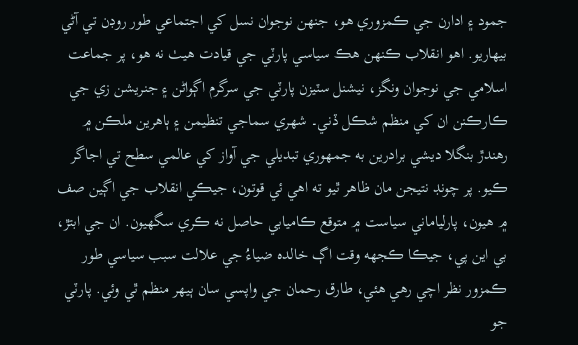جمود ۽ ادارن جي ڪمزوري هو، جنهن نوجوان نسل کي اجتماعي طور روڊن تي آڻي بيهاريو. اهو انقلاب ڪنهن هڪ سياسي پارٽي جي قيادت هيٺ نه هو، پر جماعت اسلامي جي نوجوان ونگز، نيشنل سٽيزن پارٽي جي سرگرم اڳواڻن ۽ جنريشن زي جي ڪارڪنن ان کي منظم شڪل ڏني۔ شهري سماجي تنظيمن ۽ ٻاهرين ملڪن ۾ رهندڙ بنگلا ديشي برادرين به جمهوري تبديلي جي آواز کي عالمي سطح تي اجاگر ڪيو. پر چونڊ نتيجن مان ظاهر ٿيو ته اهي ئي قوتون، جيڪي انقلاب جي اڳين صف ۾ هيون، پارلياماني سياست ۾ متوقع ڪاميابي حاصل نه ڪري سگهيون. ان جي ابتڙ، بي اين پي، جيڪا ڪجهه وقت اڳ خالدہ ضياءُ جي علالت سبب سياسي طور ڪمزور نظر اچي رهي هئي، طارق رحمان جي واپسي سان ٻيهر منظم ٿي وئي. پارٽي جو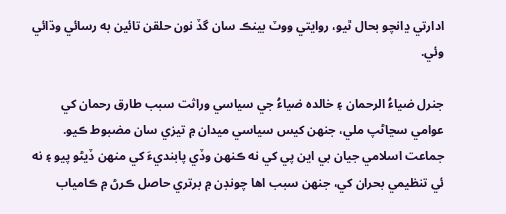ادارتي ڍانچو بحال ٿيو، روايتي ووٽ بينڪ سان گڏ نون حلقن تائين به رسائي وڌائي وئي.

جنرل ضياءُ الرحمان ۽ خالدہ ضياءُ جي سياسي وراثت سبب طارق رحمان کي عوامي سڃاڻپ ملي، جنهن کيس سياسي ميدان ۾ تيزي سان مضبوط ڪيو. جماعت اسلامي جيان بي اين پي کي نه ڪنهن وڏي پابنديءَ کي منهن ڏيڻو پيو ۽ نه ئي تنظيمي بحران کي، جنهن سبب اها چونڊن ۾ برتري حاصل ڪرڻ ۾ ڪامياب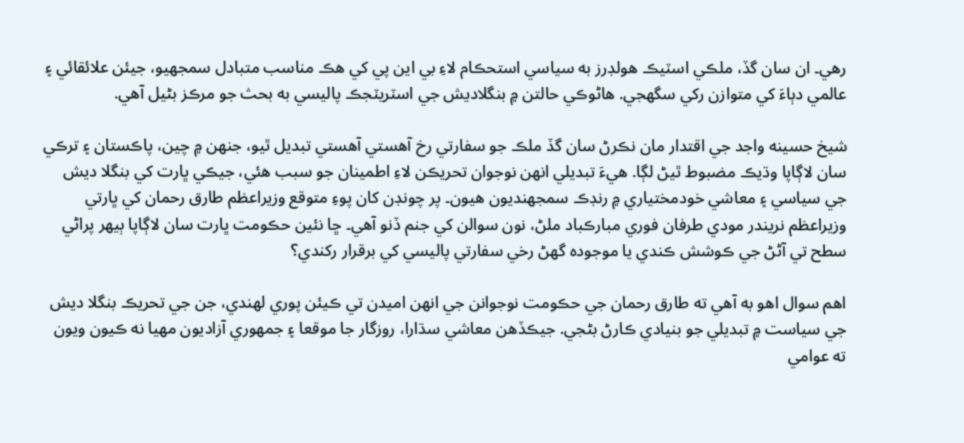رهي۔ ان سان گڏ، ملڪي اسٽيڪ هولڊرز به سياسي استحڪام لاءِ بي اين پي کي هڪ مناسب متبادل سمجهيو، جيئن علائقائي ۽ عالمي دٻاءَ کي متوازن رکي سگهجي. هاڻوڪي حالتن ۾ بنگلاديش جي اسٽريٽجڪ پاليسي به بحث جو مرڪز بڻيل آهي.

شيخ حسينه واجد جي اقتدار مان نڪرڻ سان گڏ ملڪ جو سفارتي رخ آهستي آهستي تبديل ٿيو، جنهن ۾ چين، پاڪستان ۽ ترڪي سان لاڳاپا وڌيڪ مضبوط ٿيڻ لڳا. هيءَ تبديلي انهن نوجوان تحريڪن لاءِ اطمينان جو سبب هئي، جيڪي ڀارت کي بنگلا ديش جي سياسي ۽ معاشي خودمختياري ۾ رنڊڪ سمجهنديون هيون۔ پر چونڊن کان پوءِ متوقع وزيراعظم طارق رحمان کي ڀارتي وزيراعظم نريندر مودي طرفان فوري مبارڪباد ملڻ، نون سوالن کي جنم ڏنو آهي۔ ڇا نئين حڪومت ڀارت سان لاڳاپا ٻيهر پراڻي سطح تي آڻڻ جي ڪوشش ڪندي يا موجوده گهڻ رخي سفارتي پاليسي کي برقرار رکندي؟

اهم سوال اهو به آهي ته طارق رحمان جي حڪومت نوجوانن جي انهن اميدن تي ڪيئن پوري لهندي، جن جي تحريڪ بنگلا ديش جي سياست ۾ تبديلي جو بنيادي ڪارڻ بڻجي. جيڪڏهن معاشي سڌارا، روزگار جا موقعا ۽ جمهوري آزاديون مهيا نه ڪيون ويون ته عوامي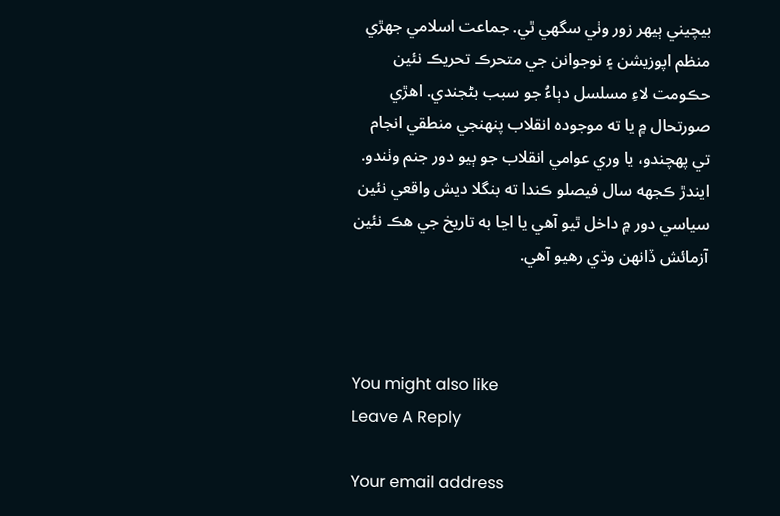بيچيني ٻيهر زور وٺي سگهي ٿي. جماعت اسلامي جهڙي منظم اپوزيشن ۽ نوجوانن جي متحرڪ تحريڪ نئين حڪومت لاءِ مسلسل دٻاءُ جو سبب بڻجندي. اهڙي صورتحال ۾ يا ته موجوده انقلاب پنهنجي منطقي انجام تي پهچندو، يا وري عوامي انقلاب جو ٻيو دور جنم وٺندو. ايندڙ ڪجهه سال فيصلو ڪندا ته بنگلا ديش واقعي نئين سياسي دور ۾ داخل ٿيو آهي يا اڃا به تاريخ جي هڪ نئين آزمائش ڏانهن وڌي رهيو آهي.



You might also like
Leave A Reply

Your email address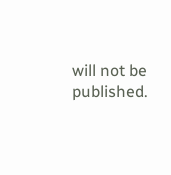will not be published.